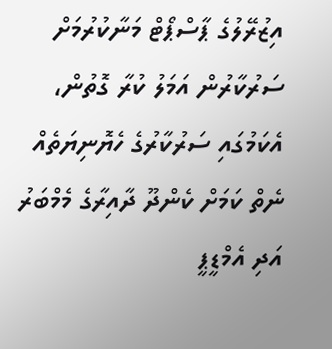އިޒުރޭލުގެ ޕާސްޕޯޓް މަނާކުރުމަށް ސަރުކާރުން އަމަލު ކުރާ ގޮތުން، އެކަމުގައި ސަރުކާރުގެ ހެޔޮނިޔަތެއް ނެތް ކަމަށް ކެންދޫ ދާއިރާގެ މެމްބަރު އަދި އެމްޑީޕީ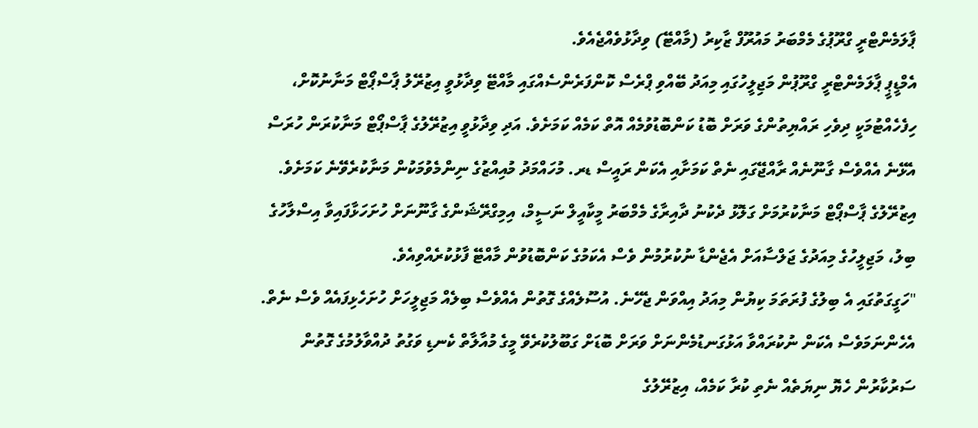ޕާލަމެންޓްރީ ގްރޫޕުގެ މެމްބަރު މައުރޫފް ޒާކިރު (މާއްޓޭ) ވިދާޅުވެއްޖެއެވެ.
އެމްޑީޕީ ޕާލަމެންޓްރީ ގްރޫޕުން މަޖިލީހުގައި މިއަދު ބޭއްވި ޕްރެސް ކޮންފަރެންސެއްގައި މާއްޓޭ ވިދާޅުވީ އިޒުރޭލު ޕާސްޕޯޓް މަނާނުކޮށް، ހިފެހެއްޓުމަކީ ދިވެހި ރައްޔިތުންގެ ވަރަށް ބޮޑު ކަންބޮޑުވުމެއް އޮތް ކަމެއް ކަމަށެވެ. އަދި ވިދާޅުވީ އިޒުރޭލުގެ ޕާސްޕޯޓް މަނާކުރަން ހުރަސް އެޅޭނެ އެއްވެސް ގާނޫނެއް ރާއްޖޭގައި ނެތް ކަމަށާއި އެކަން ރައީސް ޑރ. މުހައްމަދު މުއިއްޒުގެ ނިންމެވުމަކުން މަނާކުރެވޭނެ ކަމަށެވެ.
އިޒުރޭލުގެ ޕާސްޕޯޓް މަނާކުރުމަށް ގަލޮޅު ދެކުނު ދާއިރާގެ މެމްބަރު މީކާއީލް ނަސީމް، އިމިގްރޭޝަންގެ ގާނޫނަށް ހުށަހަޅާފައިވާ އިސްލާހުގެ ބިލު، މަޖިލީހުގެ މިއަދުގެ ޖަލްސާއަށް އެޖެންޑާ ނުކުރުމުން ވެސް އެކަމުގެ ކަންބޮޑުވުން މާއްޓޭ ފާޅުކުރެއްވިއެވެ.
"ހަގީގަތުގައި އެ ބިލުގެ ފުރަތަމަ ކިޔުން މިއަދު އިއްވަން ޖެހޭނެ. އުސޫލެއްގެ ގޮތުން އެއްވެސް ބިލެއް މަޖިލީހަށް ހުށަހެޅިފައެއް ވެސް ނެތް. އެހެންނަމަވެސް އެކަން ނުކުރައްވާ އަޅުގަނޑުމެންނަށް ވަރަށް ބޮޑަށް ގަބޫލުކުރެވޭ މީގެ މުއާލާތް ކެނޑި ވަގުތު ދުއްވާލުމުގެ ގޮތުން ސަރުކާރުން ހެޔޮ ނިޔަތެއް ނެތި ކުރާ ކަމެއް، އިޒުރޭލުގެ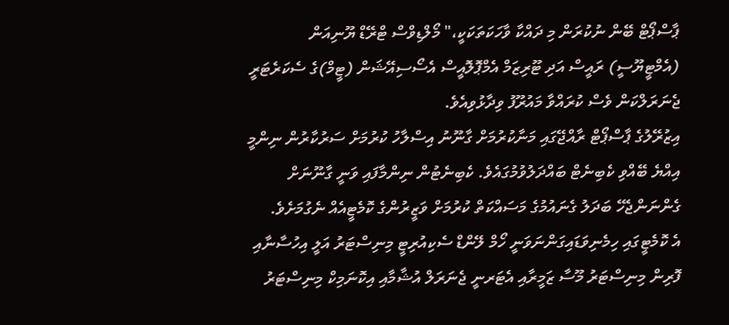ޕާސްޕޯޓް ބޭން ނުކުރަން މި ދައްކާ ވާހަކަތަކަކީ،" މޯލްޑިވްސް ޓްރޭޑް ޔޫނިއަން (އެމްޓީޔޫސީ) ރައީސް އަދި ޓޫރިޒަމް އެމްޕޮލޮއީސް އެސޯސިއޭޝަން (ޓީމް)ގެ ސެކަރެޓަރީ ޖެނަރަލްކަން ވެސް ކުރައްވާ މައުރޫފު ވިދާޅުވިއެވެ.
އިޒުރޭލުގެ ޕާސްޕޯޓް ރާއްޖޭގައި މަނާކުރުމަށް ގާނޫނު އިސްލާހު ކުރުމަށް ސަރުކާރުން ނިންމީ އިއްޔެ ބޭއްވި ކެބިނެޓް ބައްދަލުވުމުގައެވެ. ކެބިނެޓުން ނިންމާފައި ވަނީ ގާނޫނަށް ގެންނަންޖެހޭ ބަދަލު ގެނައުމުގެ މަސައްކަތް ކުރުމަށް ވަޒީރުންގެ ކޮމެޓީއެއް ނެގުމަށެވެ.
އެ ކޮމެޓީގައި ހިމެނިވަޑައިގަންނަވަނީ ހޯމް ލޭންޑް ސެކިއުރިޓީ މިނިސްޓަރު އަލީ އިހުސާނާއި ފޮރިން މިނިސްޓަރު މޫސާ ޒަމީރާއި އެޓަރނީ ޖެނަރަލް އުޝާމާއި އިކޮނަމިކް މިނިސްޓަރު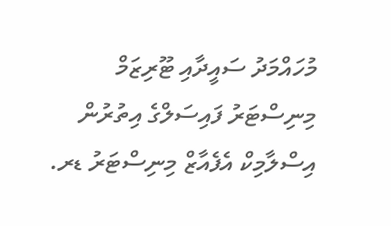މުހައްމަދު ސައީދާއި ޓޫރިޒަމް މިނިސްޓަރު ފައިސަލްގެ އިތުރުން އިސްލާމިކް އެފެއާޒް މިނިސްޓަރު ޑރ.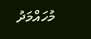މުހައްމަދު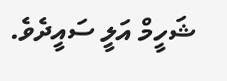ޝަހީމް އަލީ ސައީދެވެ.